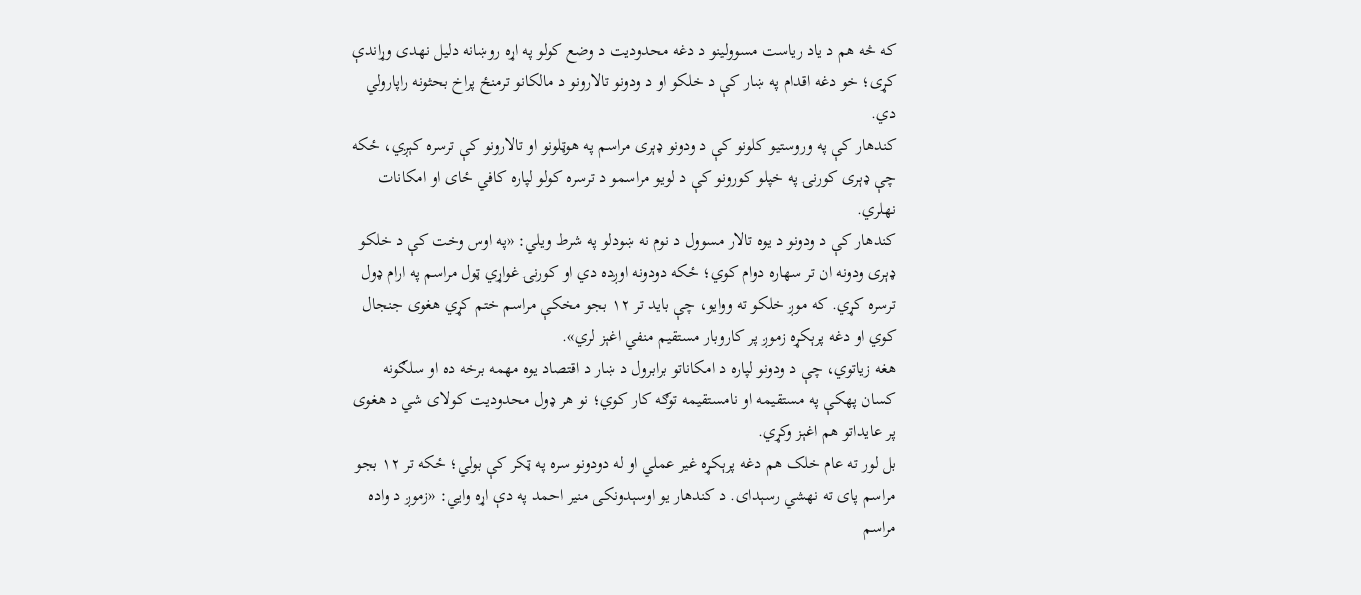که څه هم د یاد ریاست مسوولینو د دغه محدودیت د وضع کولو په اړه روښانه دلیل نهدی وړاندې کړی؛ خو دغه اقدام په ښار کې د خلکو او د ودونو تالارونو د مالکانو ترمنځ پراخ بحثونه راپارولي دي.
کندهار کې په وروستیو کلونو کې د ودونو ډېری مراسم په هوټلونو او تالارونو کې ترسره کېږي، ځکه چې ډېری کورنۍ په خپلو کورونو کې د لویو مراسمو د ترسره کولو لپاره کافي ځای او امکانات نهلري.
کندهار کې د ودونو د یوه تالار مسوول د نوم نه ښودلو په شرط ویلي: «په اوس وخت کې د خلکو ډېری ودونه ان تر سهاره دوام کوي؛ ځکه دودونه اوږده دي او کورنۍ غواړي ټول مراسم په ارام ډول ترسره کړي. که موږ خلکو ته ووایو، چې باید تر ۱۲ بجو مخکې مراسم ختم کړي هغوی جنجال کوي او دغه پرېکړه زموږ پر کاروبار مستقیم منفي اغېز لري».
هغه زیاتوي، چې د ودونو لپاره د امکاناتو برابرول د ښار د اقتصاد یوه مهمه برخه ده او سلګونه کسان پهکې په مستقیمه او نامستقیمه توګه کار کوي؛ نو هر ډول محدودیت کولای شي د هغوی پر عایداتو هم اغېز وکړي.
بل لور ته عام خلک هم دغه پرېکړه غیر عملي او له دودونو سره په ټکر کې بولي؛ ځکه تر ۱۲ بجو مراسم پای ته نهشي رسېدای. د کندهار یو اوسېدونکی منیر احمد په دې اړه وایي: «زموږ د واده مراسم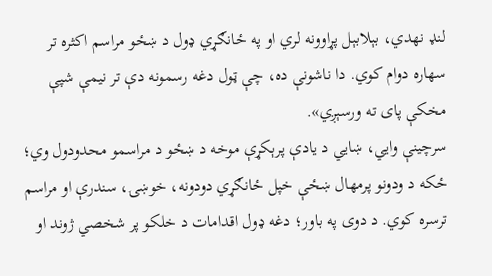لنډ نهدي، بېلابېل پړاوونه لري او په ځانګړي ډول د ښځو مراسم اکثره تر سهاره دوام کوي. دا ناشونې ده، چې ټول دغه رسمونه دې تر نیمې شپې مخکې پای ته ورسېږي».
سرچینې وايي، ښایي د یادې پرېکړې موخه د ښځو د مراسمو محدودول وي؛ ځکه د ودونو پرمهال ښځې خپل ځانګړي دودونه، خوښۍ، سندرې او مراسم ترسره کوي. د دوی په باور؛ دغه ډول اقدامات د خلکو پر شخصي ژوند او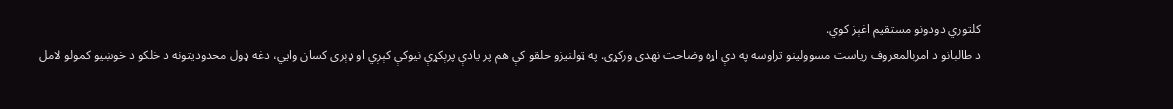کلتوري دودونو مستقیم اغېز کوي.
د طالبانو د امربالمعروف ریاست مسوولینو تراوسه په دې اړه وضاحت نهدی ورکړی. په ټولنیزو حلقو کې هم پر یادې پرېکړې نیوکې کېږي او ډېری کسان وایي، دغه ډول محدودیتونه د خلکو د خوښیو کمولو لامل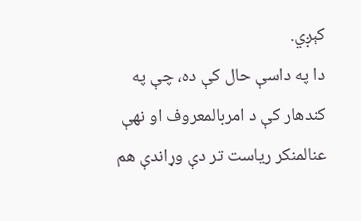کېږي.
دا په داسې حال کې ده، چې په کندهار کې د امربالمعروف او نهې عنالمنکر ریاست تر دې وړاندې هم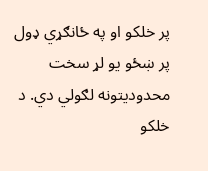پر خلکو او په ځانګړي ډول پر ښځو یو لړ سخت محدودیتونه لګولي دي. د خلکو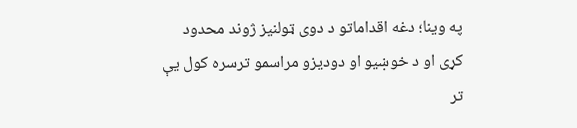په وینا؛ دغه اقداماتو د دوی ټولنیز ژوند محدود کړی او د خوښیو او دودیزو مراسمو ترسره کول یې تر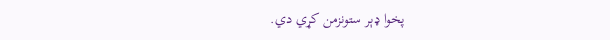پخوا ډېر ستونزمن کړي دي.